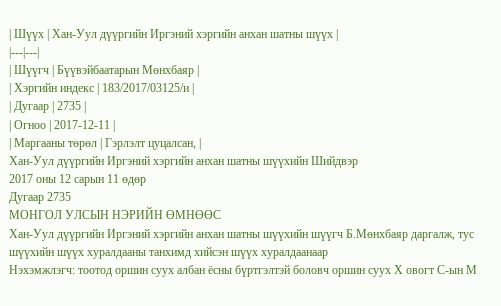| Шүүх | Хан-Уул дүүргийн Иргэний хэргийн анхан шатны шүүх |
|---|---|
| Шүүгч | Бүүвэйбаатарын Мөнхбаяр |
| Хэргийн индекс | 183/2017/03125/и |
| Дугаар | 2735 |
| Огноо | 2017-12-11 |
| Маргааны төрөл | Гэрлэлт цуцалсан, |
Хан-Уул дүүргийн Иргэний хэргийн анхан шатны шүүхийн Шийдвэр
2017 оны 12 сарын 11 өдөр
Дугаар 2735
МОНГОЛ УЛСЫН НЭРИЙН ӨМНӨӨС
Хан-Уул дүүргийн Иргэний хэргийн анхан шатны шүүхийн шүүгч Б.Мөнхбаяр даргалж, тус шүүхийн шүүх хуралдааны танхимд хийсэн шүүх хуралдаанаар
Нэхэмжлэгч: тоотод оршин суух албан ёсны бүртгэлтэй боловч оршин суух Х овогт С-ын М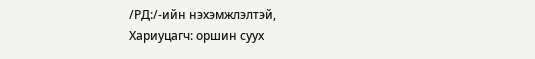/РД:/-ийн нэхэмжлэлтэй,
Хариуцагч: оршин суух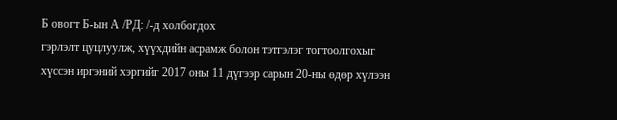Б овогт Б-ын А /РД: /-д холбогдох
гэрлэлт цуцлуулж, хүүхдийн асрамж болон тэтгэлэг тогтоолгохыг хүссэн иргэний хэргийг 2017 оны 11 дүгээр сарын 20-ны өдөр хүлээн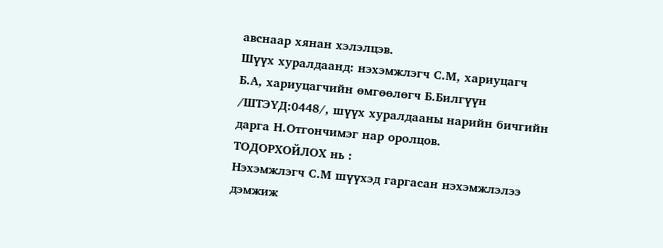авснаар хянан хэлэлцэв.
Шүүх хуралдаанд: нэхэмжлэгч С.М, хариуцагч Б.А, хариуцагчийн өмгөөлөгч Б.Билгүүн /ШТЭҮД:0448/, шүүх хуралдааны нарийн бичгийн дарга Н.Отгончимэг нар оролцов.
ТОДОРХОЙЛОХ нь :
Нэхэмжлэгч С.М шүүхэд гаргасан нэхэмжлэлээ дэмжиж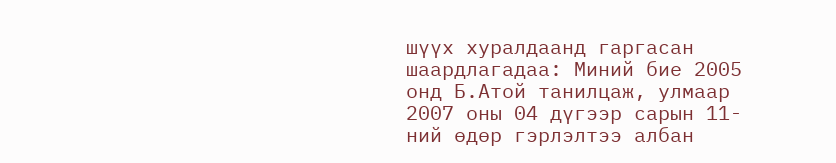шүүх хуралдаанд гаргасан шаардлагадаа: Миний бие 2005 онд Б.Атой танилцаж, улмаар 2007 оны 04 дүгээр сарын 11-ний өдөр гэрлэлтээ албан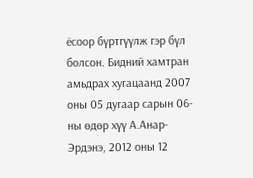ёсоор бүртгүүлж гэр бүл болсон. Бидний хамтран амьдрах хугацаанд 2007 оны 05 дугаар сарын 06-ны өдөр хүү А.Анар-Эрдэнэ, 2012 оны 12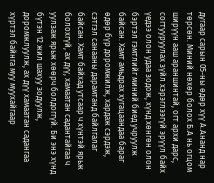дугаар сарын 05-ны өдөр хүү А.Ананд нар төрсөн. Миний нөхөр болох Б.А нь огцом ширүүн ааш араншинтай, огт архи дарс, согтууруулах зүйл хэрэглээгүй эрүүл байх үедээ олон удаа зодож, хүнд хөнгөн олон бэртэл гэмтлийг миний биед учруулж байсан. Хамт амьдрах хугацаандаа бараг өдөр бүр доромжилж, хардаж сэрдэж, сэтгэл санааны дарамтанд байлгалаг байсан. Хамт байхад утсаар ч хүнтэй ярьж болохгүй, ах дүү, хамаатан садантайгаа ч уулзаж ярьж хөөрч болдоггүй. Би энэ хүнд бүтэн 12 жил шахуу зодуулж, доромжлуулж, ах дүү хамаатан садангаа хүртэл байнга муу муухайгаар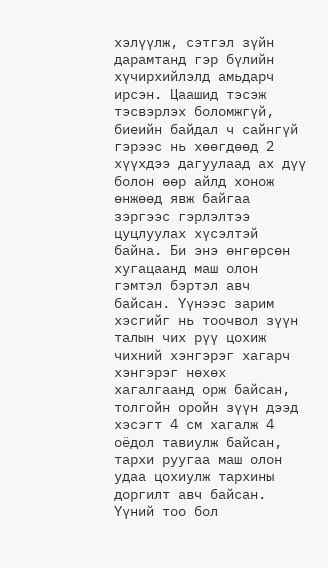хэлүүлж, сэтгэл зүйн дарамтанд гэр бүлийн хүчирхийлэлд амьдарч ирсэн. Цаашид тэсэж тэсвэрлэх боломжгүй, биеийн байдал ч сайнгүй гэрээс нь хөөгдөөд 2 хүүхдээ дагуулаад ах дүү болон өөр айлд хонож өнжөөд явж байгаа зэргээс гэрлэлтээ цуцлуулах хүсэлтэй байна. Би энэ өнгөрсөн хугацаанд маш олон гэмтэл бэртэл авч байсан. Үүнээс зарим хэсгийг нь тоочвол зүүн талын чих рүү цохиж чихний хэнгэрэг хагарч хэнгэрэг нөхөх хагалгаанд орж байсан, толгойн оройн зүүн дээд хэсэгт 4 см хагалж 4 оёдол тавиулж байсан, тархи руугаа маш олон удаа цохиулж тархины доргилт авч байсан. Үүний тоо бол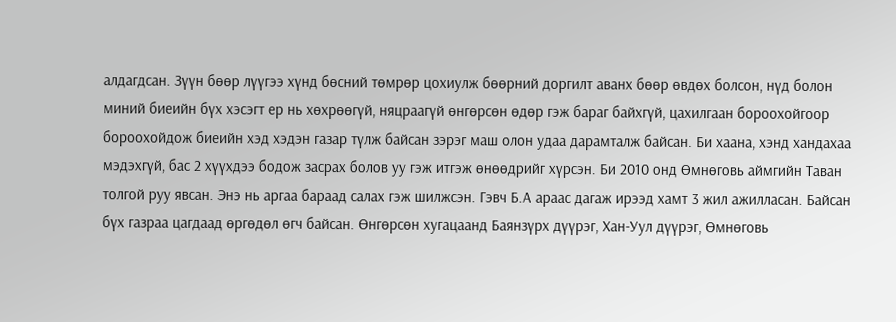алдагдсан. Зүүн бөөр лүүгээ хүнд бөсний төмрөр цохиулж бөөрний доргилт аванх бөөр өвдөх болсон, нүд болон миний биеийн бүх хэсэгт ер нь хөхрөөгүй, няцраагүй өнгөрсөн өдөр гэж бараг байхгүй, цахилгаан бороохойгоор бороохойдож биеийн хэд хэдэн газар түлж байсан зэрэг маш олон удаа дарамталж байсан. Би хаана, хэнд хандахаа мэдэхгүй, бас 2 хүүхдээ бодож засрах болов уу гэж итгэж өнөөдрийг хүрсэн. Би 2010 онд Өмнөговь аймгийн Таван толгой руу явсан. Энэ нь аргаа бараад салах гэж шилжсэн. Гэвч Б.А араас дагаж ирээд хамт 3 жил ажилласан. Байсан бүх газраа цагдаад өргөдөл өгч байсан. Өнгөрсөн хугацаанд Баянзүрх дүүрэг, Хан-Уул дүүрэг, Өмнөговь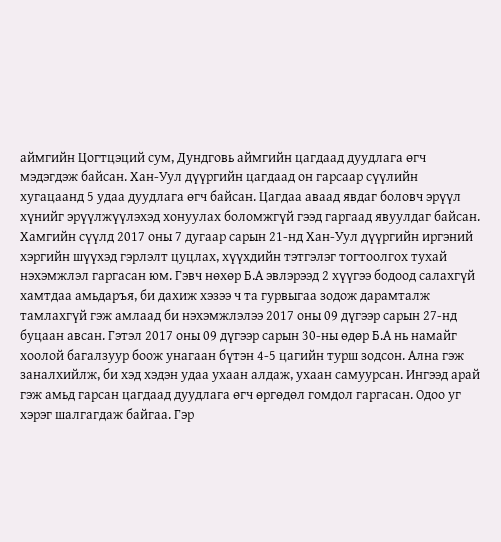аймгийн Цогтцэций сум, Дундговь аймгийн цагдаад дуудлага өгч мэдэгдэж байсан. Хан-Уул дүүргийн цагдаад он гарсаар сүүлийн хугацаанд 5 удаа дуудлага өгч байсан. Цагдаа аваад явдаг боловч эрүүл хүнийг эрүүлжүүлэхэд хонуулах боломжгүй гээд гаргаад явуулдаг байсан. Хамгийн сүүлд 2017 оны 7 дугаар сарын 21-нд Хан-Уул дүүргийн иргэний хэргийн шүүхэд гэрлэлт цуцлах, хүүхдийн тэтгэлэг тогтоолгох тухай нэхэмжлэл гаргасан юм. Гэвч нөхөр Б.А эвлэрээд 2 хүүгээ бодоод салахгүй хамтдаа амьдаръя, би дахиж хэзээ ч та гурвыгаа зодож дарамталж тамлахгүй гэж амлаад би нэхэмжлэлээ 2017 оны 09 дүгээр сарын 27-нд буцаан авсан. Гэтэл 2017 оны 09 дүгээр сарын 30-ны өдөр Б.А нь намайг хоолой багалзуур боож унагаан бүтэн 4-5 цагийн турш зодсон. Ална гэж заналхийлж, би хэд хэдэн удаа ухаан алдаж, ухаан самуурсан. Ингээд арай гэж амьд гарсан цагдаад дуудлага өгч өргөдөл гомдол гаргасан. Одоо уг хэрэг шалгагдаж байгаа. Гэр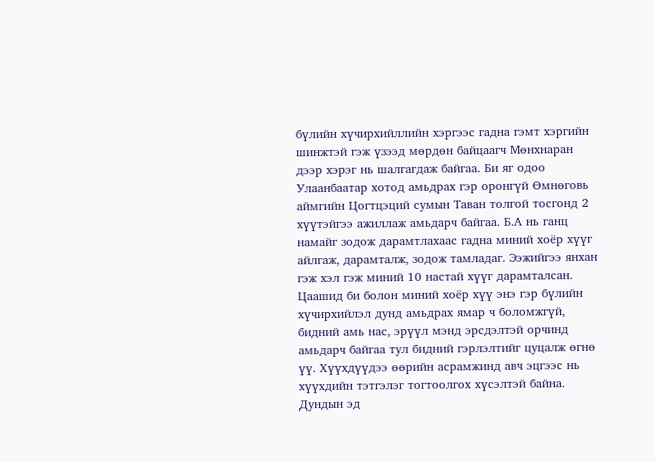бүлийн хүчирхийллийн хэргээс гадна гэмт хэргийн шинжтэй гэж үзээд мөрдөн байцаагч Мөнхнаран дээр хэрэг нь шалгагдаж байгаа. Би яг одоо Улаанбаатар хотод амьдрах гэр оронгүй Өмнөговь аймгийн Цогтцэций сумын Таван толгой тосгонд 2 хүүтэйгээ ажиллаж амьдарч байгаа. Б.А нь ганц намайг зодож дарамтлахаас гадна миний хоёр хүүг айлгаж, дарамталж, зодож тамладаг. Ээжийгээ янхан гэж хэл гэж миний 10 настай хүүг дарамталсан. Цаашид би болон миний хоёр хүү энэ гэр бүлийн хүчирхийлэл дунд амьдрах ямар ч боломжгүй, бидний амь нас, эрүүл мэнд эрсдэлтэй орчинд амьдарч байгаа тул бидний гэрлэлтийг цуцалж өгнө үү. Хүүхдүүдээ өөрийн асрамжинд авч эцгээс нь хүүхдийн тэтгэлэг тогтоолгох хүсэлтэй байна. Дундын эд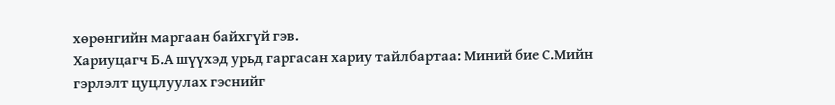хөрөнгийн маргаан байхгүй гэв.
Хариуцагч Б.А шүүхэд урьд гаргасан хариу тайлбартаа: Миний бие С.Мийн гэрлэлт цуцлуулах гэснийг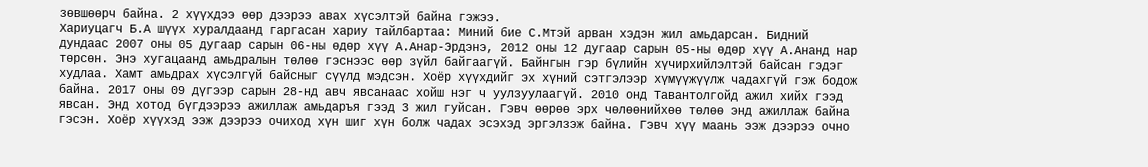зөвшөөрч байна. 2 хүүхдээ өөр дээрээ авах хүсэлтэй байна гэжээ.
Хариуцагч Б.А шүүх хуралдаанд гаргасан хариу тайлбартаа: Миний бие С.Мтэй арван хэдэн жил амьдарсан. Бидний дундаас 2007 оны 05 дугаар сарын 06-ны өдөр хүү А.Анар-Эрдэнэ, 2012 оны 12 дугаар сарын 05-ны өдөр хүү А.Ананд нар төрсөн. Энэ хугацаанд амьдралын төлөө гэснээс өөр зүйл байгаагүй. Байнгын гэр бүлийн хүчирхийлэлтэй байсан гэдэг худлаа. Хамт амьдрах хүсэлгүй байсныг сүүлд мэдсэн. Хоёр хүүхдийг эх хүний сэтгэлээр хүмүүжүүлж чадахгүй гэж бодож байна. 2017 оны 09 дүгээр сарын 28-нд авч явсанаас хойш нэг ч уулзуулаагүй. 2010 онд Тавантолгойд ажил хийх гээд явсан. Энд хотод бүгдээрээ ажиллаж амьдаръя гээд 3 жил гуйсан. Гэвч өөрөө эрх чөлөөнийхөө төлөө энд ажиллаж байна гэсэн. Хоёр хүүхэд ээж дээрээ очиход хүн шиг хүн болж чадах эсэхэд эргэлзэж байна. Гэвч хүү маань ээж дээрээ очно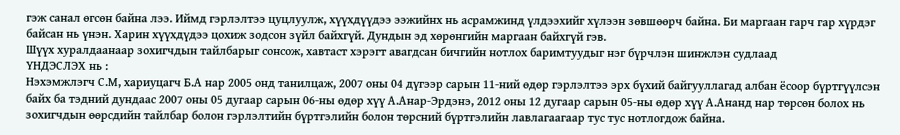гэж санал өгсөн байна лээ. Иймд гэрлэлтээ цуцлуулж, хүүхдүүдээ ээжийнх нь асрамжинд үлдээхийг хүлээн зөвшөөрч байна. Би маргаан гарч гар хүрдэг байсан нь үнэн. Харин хүүхдүдээ цохиж зодсон зүйл байхгүй. Дундын эд хөрөнгийн маргаан байхгүй гэв.
Шүүх хуралдаанаар зохигчдын тайлбарыг сонсож, хавтаст хэрэгт авагдсан бичгийн нотлох баримтуудыг нэг бүрчлэн шинжлэн судлаад
ҮНДЭСЛЭХ нь :
Нэхэмжлэгч С.М, хариуцагч Б.А нар 2005 онд танилцаж, 2007 оны 04 дүгээр сарын 11-ний өдөр гэрлэлтээ эрх бүхий байгууллагад албан ёсоор бүртгүүлсэн байх ба тэдний дундаас 2007 оны 05 дугаар сарын 06-ны өдөр хүү А.Анар-Эрдэнэ, 2012 оны 12 дугаар сарын 05-ны өдөр хүү А.Ананд нар төрсөн болох нь зохигчдын өөрсдийн тайлбар болон гэрлэлтийн бүртгэлийн болон төрсний бүртгэлийн лавлагаагаар тус тус нотлогдож байна.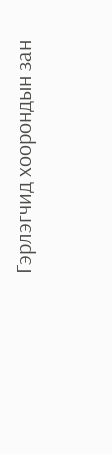Гэрлэгчид хоорондын зан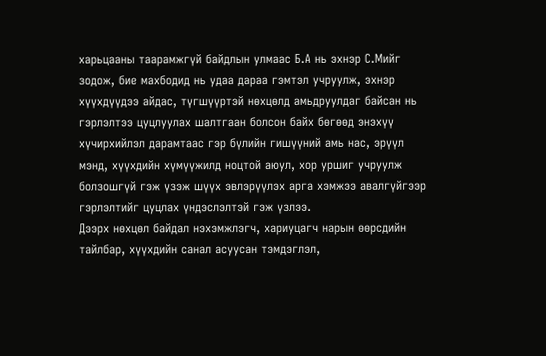харьцааны таарамжгүй байдлын улмаас Б.А нь эхнэр С.Мийг зодож, бие махбодид нь удаа дараа гэмтэл учруулж, эхнэр хүүхдүүдээ айдас, түгшүүртэй нөхцөлд амьдруулдаг байсан нь гэрлэлтээ цуцлуулах шалтгаан болсон байх бөгөөд энэхүү хүчирхийлэл дарамтаас гэр бүлийн гишүүний амь нас, эрүүл мэнд, хүүхдийн хүмүүжилд ноцтой аюул, хор уршиг учруулж болзошгүй гэж үзэж шүүх эвлэрүүлэх арга хэмжээ авалгүйгээр гэрлэлтийг цуцлах үндэслэлтэй гэж үзлээ.
Дээрх нөхцөл байдал нэхэмжлэгч, хариуцагч нарын өөрсдийн тайлбар, хүүхдийн санал асуусан тэмдэглэл,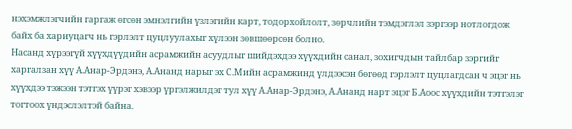нэхэмжлэгчийн гаргаж өгсөн эмнэлгийн үзлэгийн карт, тодорхойлолт, зөрчлийн тэмдэглэл зэргээр нотлогдож байх ба хариуцагч нь гэрлэлт цуцлуулахыг хүлээн зөвшөөрсөн болно.
Насанд хүрээгүй хүүхдүүдийн асрамжийн асуудлыг шийдэхдээ хүүхдийн санал, зохигчдын тайлбар зэргийг харгалзан хүү А.Анар-Эрдэнэ, А.Ананд нарыг эх С.Мийн асрамжинд үлдээсэн бөгөөд гэрлэлт цуцлагдсан ч эцэг нь хүүхдээ тэжээн тэтгэх үүрэг хэвээр үргэлжилдэг тул хүү А.Анар-Эрдэнэ, А.Ананд нарт эцэг Б.Аоос хүүхдийн тэтгэлэг тогтоох үндэслэлтэй байна.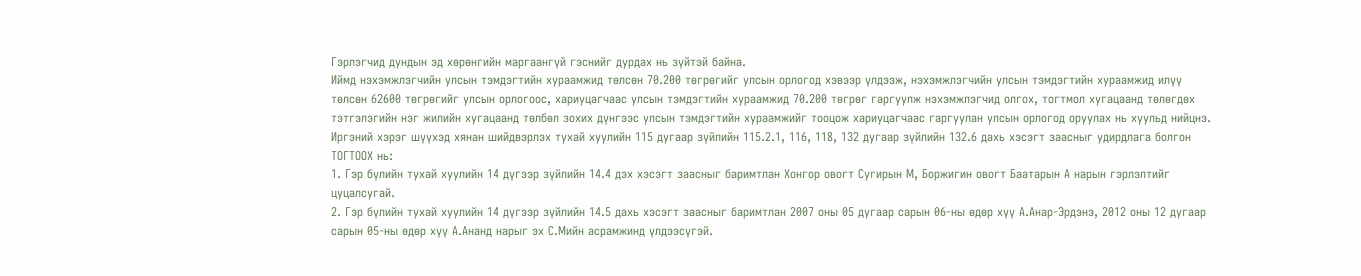Гэрлэгчид дундын эд хөрөнгийн маргаангүй гэснийг дурдах нь зүйтэй байна.
Иймд нэхэмжлэгчийн улсын тэмдэгтийн хураамжид төлсөн 70.200 төгрөгийг улсын орлогод хэвээр үлдээж, нэхэмжлэгчийн улсын тэмдэгтийн хураамжид илүү төлсөн 62600 төгрөгийг улсын орлогоос, хариуцагчаас улсын тэмдэгтийн хураамжид 70.200 төгрөг гаргуулж нэхэмжлэгчид олгох, тогтмол хугацаанд төлөгдөх тэтгэлэгийн нэг жилийн хугацаанд төлбөл зохих дүнгээс улсын тэмдэгтийн хураамжийг тооцож хариуцагчаас гаргуулан улсын орлогод оруулах нь хуульд нийцнэ.
Иргэний хэрэг шүүхэд хянан шийдвэрлэх тухай хуулийн 115 дугаар зүйлийн 115.2.1, 116, 118, 132 дугаар зүйлийн 132.6 дахь хэсэгт заасныг удирдлага болгон
ТОГТООХ нь:
1. Гэр бүлийн тухай хуулийн 14 дүгээр зүйлийн 14.4 дэх хэсэгт заасныг баримтлан Хонгор овогт Сугирын М, Боржигин овогт Баатарын А нарын гэрлэлтийг цуцалсугай.
2. Гэр бүлийн тухай хуулийн 14 дүгээр зүйлийн 14.5 дахь хэсэгт заасныг баримтлан 2007 оны 05 дугаар сарын 06-ны өдөр хүү А.Анар-Эрдэнэ, 2012 оны 12 дугаар сарын 05-ны өдөр хүү А.Ананд нарыг эх С.Мийн асрамжинд үлдээсүгэй.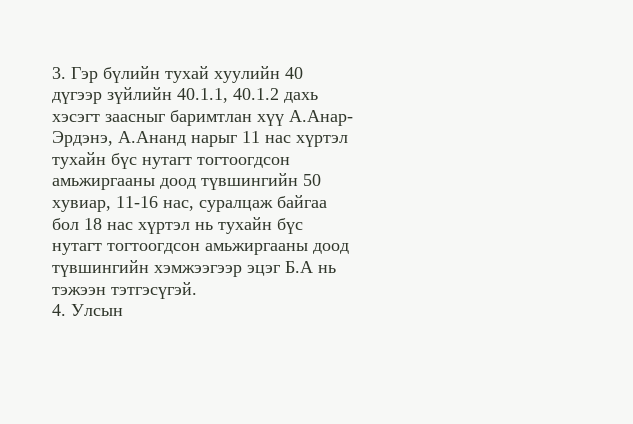3. Гэр бүлийн тухай хуулийн 40 дүгээр зүйлийн 40.1.1, 40.1.2 дахь хэсэгт заасныг баримтлан хүү А.Анар-Эрдэнэ, А.Ананд нарыг 11 нас хүртэл тухайн бүс нутагт тогтоогдсон амьжиргааны доод түвшингийн 50 хувиар, 11-16 нас, суралцаж байгаа бол 18 нас хүртэл нь тухайн бүс нутагт тогтоогдсон амьжиргааны доод түвшингийн хэмжээгээр эцэг Б.А нь тэжээн тэтгэсүгэй.
4. Улсын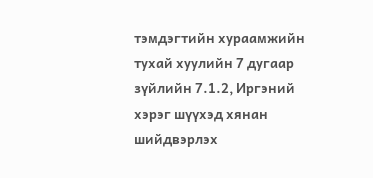тэмдэгтийн хураамжийн тухай хуулийн 7 дугаар зүйлийн 7.1.2, Иргэний хэрэг шүүхэд хянан шийдвэрлэх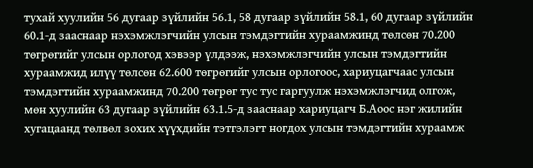тухай хуулийн 56 дугаар зүйлийн 56.1, 58 дугаар зүйлийн 58.1, 60 дугаар зүйлийн 60.1-д зааснаар нэхэмжлэгчийн улсын тэмдэгтийн хураамжинд төлсөн 70.200 төгрөгийг улсын орлогод хэвээр үлдээж, нэхэмжлэгчийн улсын тэмдэгтийн хураамжид илүү төлсөн 62.600 төгрөгийг улсын орлогоос, хариуцагчаас улсын тэмдэгтийн хураамжинд 70.200 төгрөг тус тус гаргуулж нэхэмжлэгчид олгож, мөн хуулийн 63 дугаар зүйлийн 63.1.5-д зааснаар хариуцагч Б.Аоос нэг жилийн хугацаанд төлвөл зохих хүүхдийн тэтгэлэгт ногдох улсын тэмдэгтийн хураамж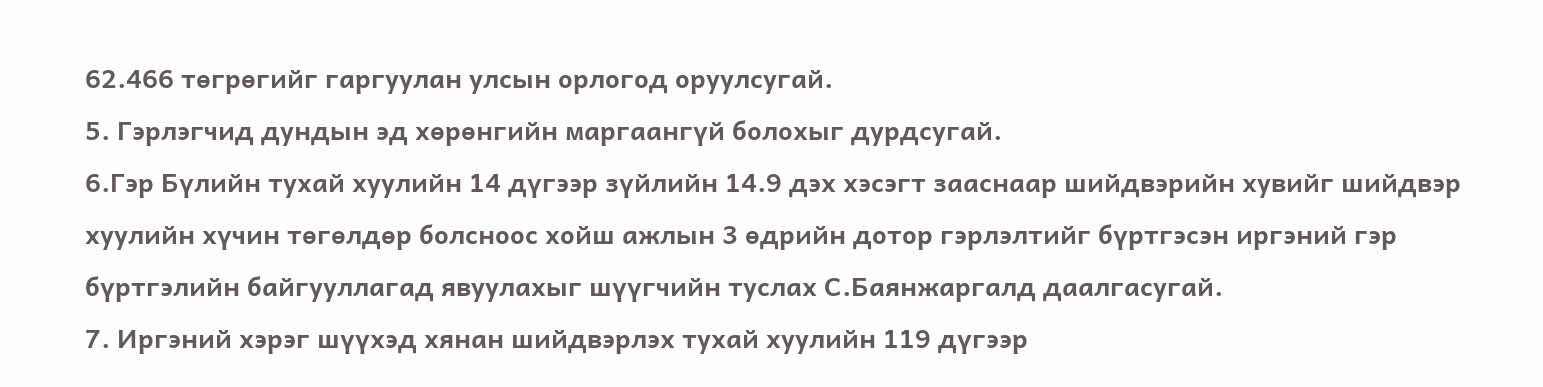62.466 төгрөгийг гаргуулан улсын орлогод оруулсугай.
5. Гэрлэгчид дундын эд хөрөнгийн маргаангүй болохыг дурдсугай.
6.Гэр Бүлийн тухай хуулийн 14 дүгээр зүйлийн 14.9 дэх хэсэгт зааснаар шийдвэрийн хувийг шийдвэр хуулийн хүчин төгөлдөр болсноос хойш ажлын 3 өдрийн дотор гэрлэлтийг бүртгэсэн иргэний гэр бүртгэлийн байгууллагад явуулахыг шүүгчийн туслах С.Баянжаргалд даалгасугай.
7. Иргэний хэрэг шүүхэд хянан шийдвэрлэх тухай хуулийн 119 дүгээр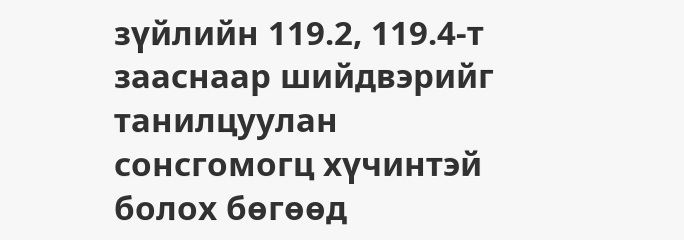зүйлийн 119.2, 119.4-т зааснаар шийдвэрийг танилцуулан сонсгомогц хүчинтэй болох бөгөөд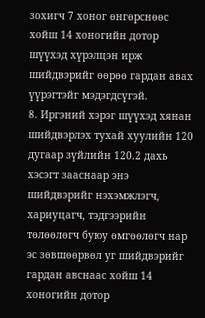зохигч 7 хоног өнгөрснөөс хойш 14 хоногийн дотор шүүхэд хүрэлцэн ирж шийдвэрийг өөрөө гардан авах үүрэгтэйг мэдэгдсүгэй.
8. Иргэний хэрэг шүүхэд хянан шийдвэрлэх тухай хуулийн 120 дугаар зүйлийн 120.2 дахь хэсэгт зааснаар энэ шийдвэрийг нэхэмжлэгч, хариуцагч, тэдгээрийн төлөөлөгч буюу өмгөөлөгч нар эс зөвшөөрвөл уг шийдвэрийг гардан авснаас хойш 14 хоногийн дотор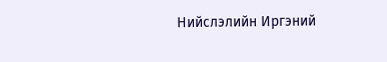Нийслэлийн Иргэний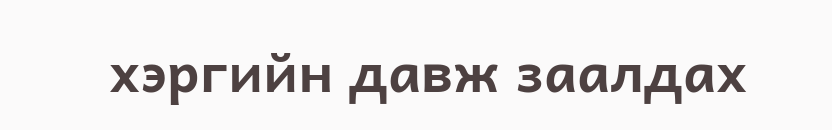хэргийн давж заалдах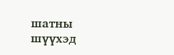шатны шүүхэд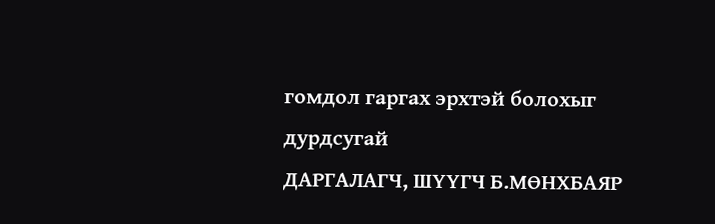гомдол гаргах эрхтэй болохыг дурдсугай
ДАРГАЛАГЧ, ШҮҮГЧ Б.МӨНХБАЯР